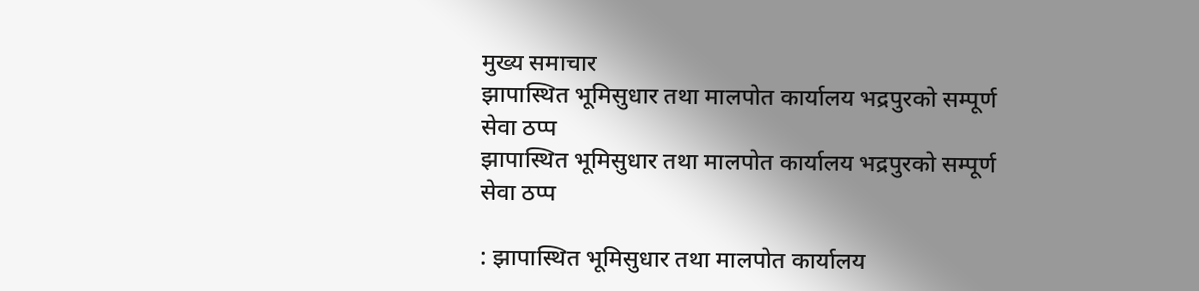मुख्य समाचार
झापास्थित भूमिसुधार तथा मालपोत कार्यालय भद्रपुरको सम्पूर्ण सेवा ठप्प
झापास्थित भूमिसुधार तथा मालपोत कार्यालय भद्रपुरको सम्पूर्ण सेवा ठप्प

: झापास्थित भूमिसुधार तथा मालपोत कार्यालय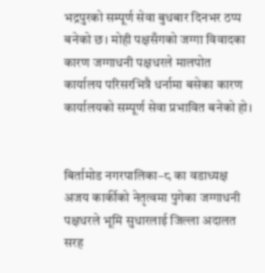भद्रपुरको सम्पूर्ण सेवा बुधबार दिनभर ठप्प बनेको छ। मोही पक्षसँगको जग्गा विवादका कारण जग्गाधनी पक्षधरले मालपोत कार्यालय परिसरभित्रै धर्नामा बसेका कारण कार्यालयको सम्पूर्ण सेवा प्रभावित बनेको हो।


बिर्तामोड नगरपालिका–८ का वडाध्यक्ष अजय कार्कीको नेतृत्वमा पुगेका जग्गाधनी पक्षधरले भूमि सुधारलाई जिल्ला अदालत सरह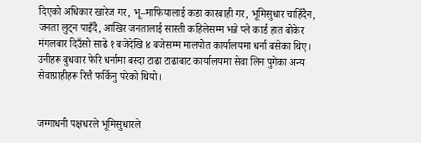दिएको अधिकार खारेज गर, भू–माफियालाई कडा कारबाही गर, भूमिसुधार चाहिँदैन, जनता लुट्न पाइँदै, आखिर जनतालाई सास्ती कहिलेसम्म भन्ने प्ले कार्ड हात बोकेर मंगलबार दिउँसो साढे १ बजेदेखि ४ बजेसम्म मालपोत कार्यालयमा धर्ना बसेका थिए। उनीहरू बुधवार फेरि धर्नामा बस्दा टाढा टाढाबाट कार्यालयमा सेवा लिन पुगेका अन्य सेवाग्राहीहरू रित्तै फर्किनु परेको थियो।


जग्गाधनी पक्षधरले भूमिसुधारले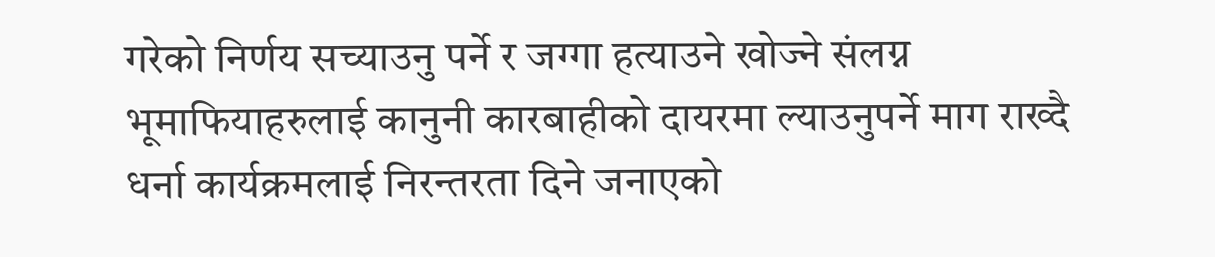गरेको निर्णय सच्याउनु पर्ने र जग्गा हत्याउने खोज्ने संलग्न भूमाफियाहरुलाई कानुनी कारबाहीको दायरमा ल्याउनुपर्ने माग राख्दै धर्ना कार्यक्रमलाई निरन्तरता दिने जनाएको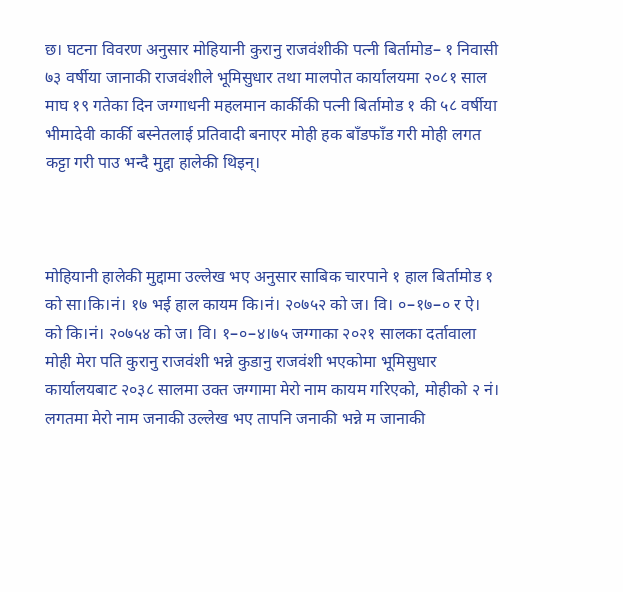छ। घटना विवरण अनुसार मोहियानी कुरानु राजवंशीकी पत्नी बिर्तामोड– १ निवासी ७३ वर्षीया जानाकी राजवंशीले भूमिसुधार तथा मालपोत कार्यालयमा २०८१ साल माघ १९ गतेका दिन जग्गाधनी महलमान कार्कीकी पत्नी बिर्तामोड १ की ५८ वर्षीया भीमादेवी कार्की बस्नेतलाई प्रतिवादी बनाएर मोही हक बाँडफाँड गरी मोही लगत कट्टा गरी पाउ भन्दै मुद्दा हालेकी थिइन्।



मोहियानी हालेकी मुद्दामा उल्लेख भए अनुसार साबिक चारपाने १ हाल बिर्तामोड १ को सा।कि।नं। १७ भई हाल कायम कि।नं। २०७५२ को ज। वि। ०–१७–० र ऐ। को कि।नं। २०७५४ को ज। वि। १–०–४।७५ जग्गाका २०२१ सालका दर्तावाला मोही मेरा पति कुरानु राजवंशी भन्ने कुडानु राजवंशी भएकोमा भूमिसुधार कार्यालयबाट २०३८ सालमा उक्त जग्गामा मेरो नाम कायम गरिएको, मोहीको २ नं। लगतमा मेरो नाम जनाकी उल्लेख भए तापनि जनाकी भन्ने म जानाकी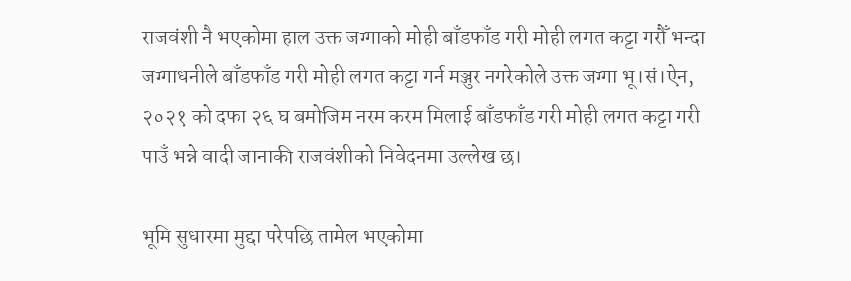राजवंशी नै भएकोमा हाल उक्त जग्गाको मोही बाँडफाँड गरी मोही लगत कट्टा गरौँ भन्दा जग्गाधनीले बाँडफाँड गरी मोही लगत कट्टा गर्न मञ्जुर नगरेकोले उक्त जग्गा भू।सं।ऐन, २०२१ को दफा २६ घ बमोजिम नरम करम मिलाई बाँडफाँड गरी मोही लगत कट्टा गरी पाउँ भन्ने वादी जानाकी राजवंशीको निवेदनमा उल्लेख छ।

भूमि सुधारमा मुद्दा परेपछि तामेल भएकोमा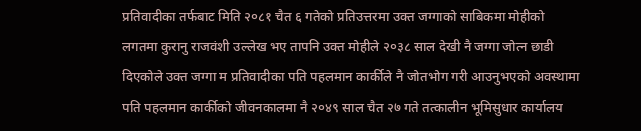प्रतिवादीका तर्फबाट मिति २०८१ चैत ६ गतेको प्रतिउत्तरमा उक्त जग्गाको साबिकमा मोहीको लगतमा कुरानु राजवंशी उल्लेख भए तापनि उक्त मोहीले २०३८ साल देखी नै जग्गा जोत्न छाडी दिएकोले उक्त जग्गा म प्रतिवादीका पति पहलमान कार्कीले नै जोतभोग गरी आउनुभएको अवस्थामा पति पहलमान कार्कीको जीवनकालमा नै २०४९ साल चैत २७ गते तत्कालीन भूमिसुधार कार्यालय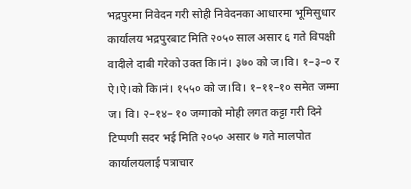भद्रपुरमा निवेदन गरी सोही निवेदनका आधारमा भूमिसुधार कार्यालय भद्रपुरबाट मिति २०५० साल असार ६ गते विपक्षी वादीले दाबी गरेको उक्त कि।नं। ३७० को ज।वि। १–३–० र ऐ।ऐ।को कि।नं। १५५० को ज।वि। १–११–१० समेत जम्मा ज। वि। २–१४– १० जग्गाको मोही लगत कट्टा गरी दिने टिप्पणी सदर भई मिति २०५० असार ७ गते मालपोत कार्यालयलाई पत्राचार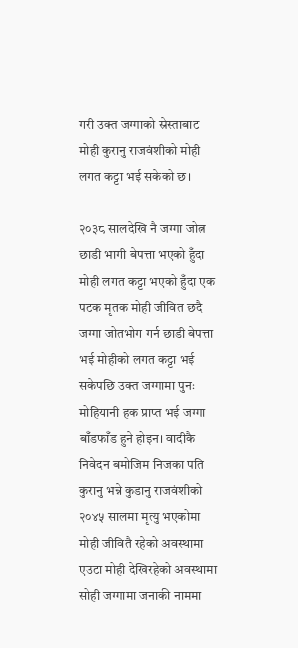गरी उक्त जग्गाको स्रेस्ताबाट मोही कुरानु राजवंशीको मोही लगत कट्टा भई सकेको छ।

२०३८ सालदेखि नै जग्गा जोत्न छाडी भागी बेपत्ता भएको हुँदा मोही लगत कट्टा भएको हुँदा एक पटक मृतक मोही जीवित छदै जग्गा जोतभोग गर्न छाडी बेपत्ता भई मोहीको लगत कट्टा भई सकेपछि उक्त जग्गामा पुनः मोहियानी हक प्राप्त भई जग्गा बाँडफाँड हुने होइन। वादीकै निवेदन बमोजिम निजका पति कुरानु भन्ने कुडानु राजवंशीको २०४५ सालमा मृत्यु भएकोमा मोही जीवितै रहेको अवस्थामा एउटा मोही देखिरहेको अवस्थामा सोही जग्गामा जनाकी नाममा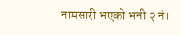नामसारी भएको भनी २ नं।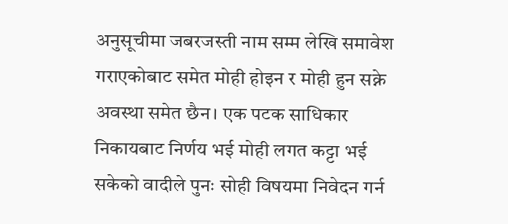अनुसूचीमा जबरजस्ती नाम सम्म लेखि समावेश गराएकोबाट समेत मोही होइन र मोही हुन सक्ने अवस्था समेत छैन। एक पटक साधिकार निकायबाट निर्णय भई मोही लगत कट्टा भई सकेको वादीले पुनः सोही विषयमा निवेदन गर्न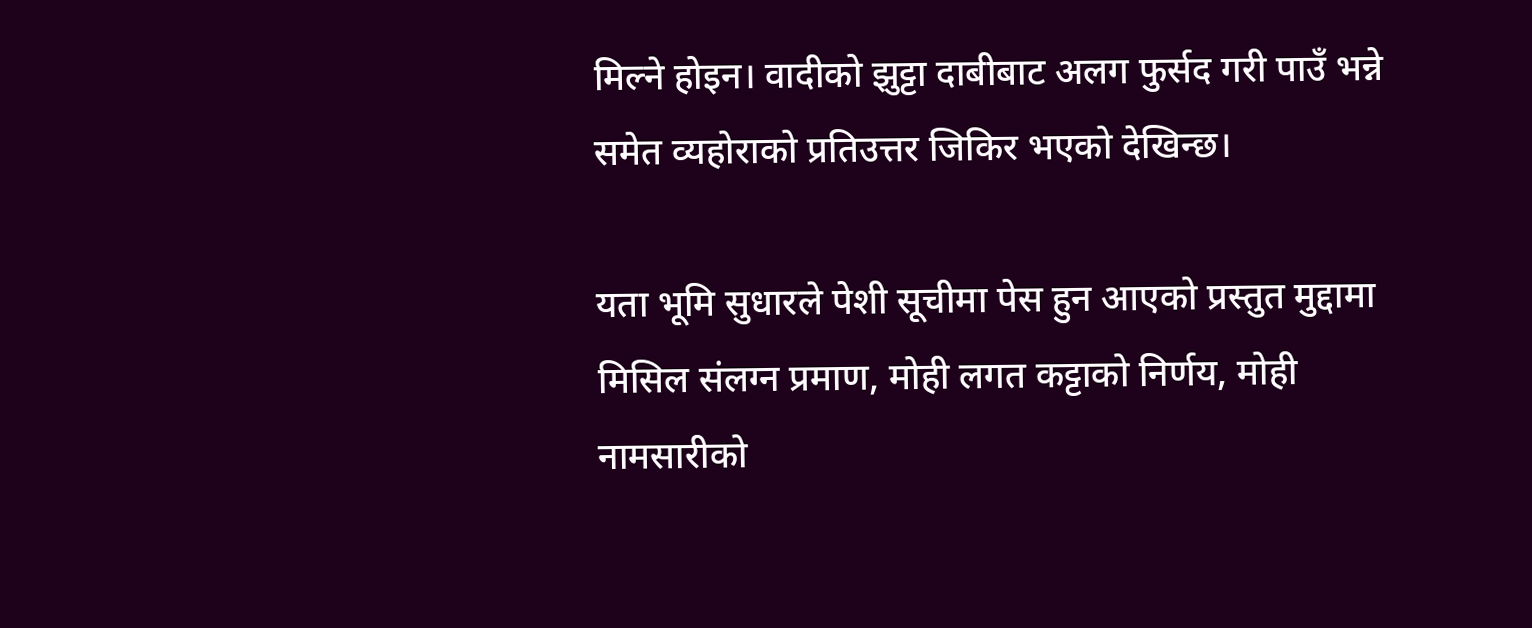मिल्ने होइन। वादीको झुट्टा दाबीबाट अलग फुर्सद गरी पाउँ भन्ने समेत व्यहोराको प्रतिउत्तर जिकिर भएको देखिन्छ।

यता भूमि सुधारले पेशी सूचीमा पेस हुन आएको प्रस्तुत मुद्दामा मिसिल संलग्न प्रमाण, मोही लगत कट्टाको निर्णय, मोही नामसारीको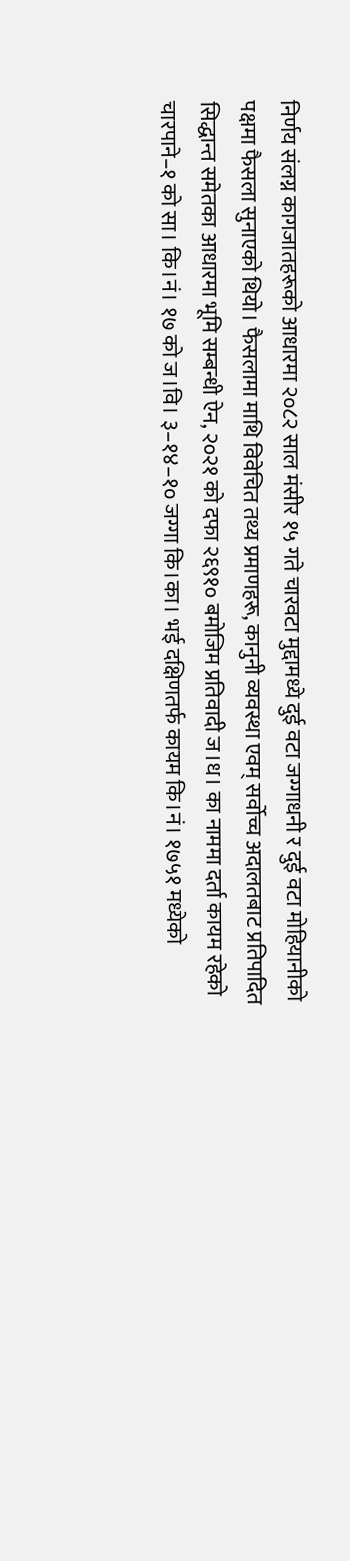निर्णय संलग्न कागजातहरूको आधारमा २०८२ साल मंसीर १५ गते चारवटा मुद्दामध्ये दुई वटा जग्गाधनी र दुई वटा मोहियानीको पक्षमा फैसला सुनाएको थियो। फैसलामा माथि विवेचित तथ्य प्रमाणहरू, कानुनी व्यवस्था एवम् सर्वोच्च अदालतबाट प्रतिपादित सिद्धान्त समेतका आधारमा भूमि सम्बन्धी ऐन, २०२१ को दफा २६९१० बमोजिम प्रतिवादी ज।ध। का नाममा दर्ता कायम रहेको चारपाने–१ को सा। कि।नं। १७ को ज।वि। ३–१४–१० जग्गा कि।का। भई दक्षिणतर्फ कायम कि।नं। १७५१ मध्येको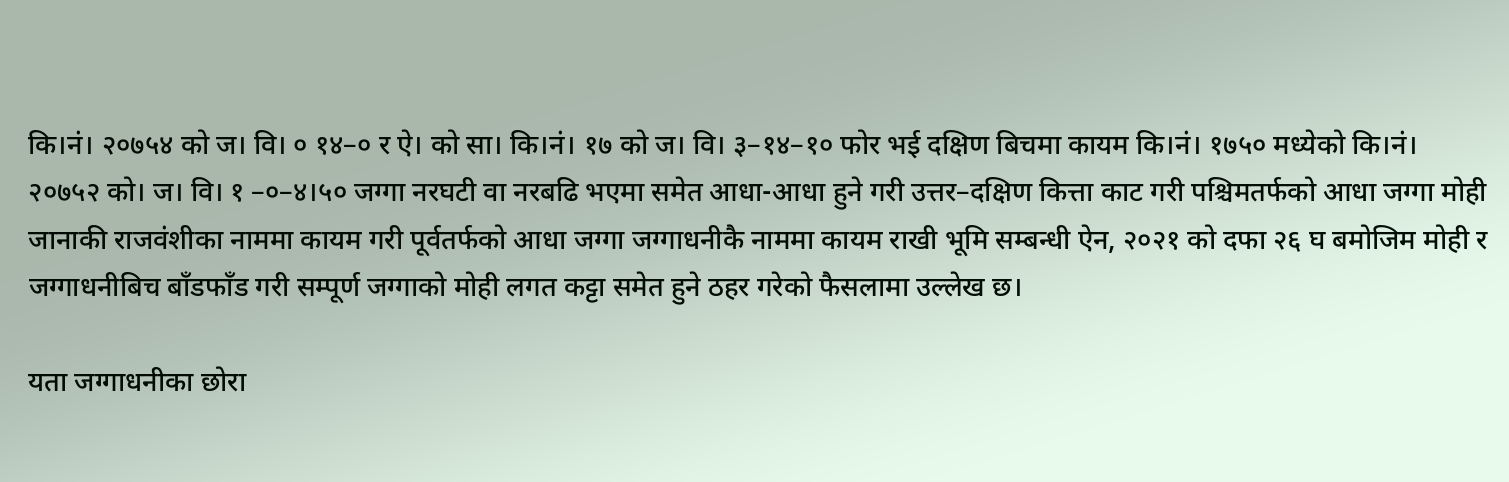कि।नं। २०७५४ को ज। वि। ० १४–० र ऐ। को सा। कि।नं। १७ को ज। वि। ३–१४–१० फोर भई दक्षिण बिचमा कायम कि।नं। १७५० मध्येको कि।नं। २०७५२ को। ज। वि। १ –०–४।५० जग्गा नरघटी वा नरबढि भएमा समेत आधा-आधा हुने गरी उत्तर–दक्षिण कित्ता काट गरी पश्चिमतर्फको आधा जग्गा मोही जानाकी राजवंशीका नाममा कायम गरी पूर्वतर्फको आधा जग्गा जग्गाधनीकै नाममा कायम राखी भूमि सम्बन्धी ऐन, २०२१ को दफा २६ घ बमोजिम मोही र जग्गाधनीबिच बाँडफाँड गरी सम्पूर्ण जग्गाको मोही लगत कट्टा समेत हुने ठहर गरेको फैसलामा उल्लेख छ।

यता जग्गाधनीका छोरा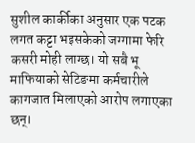सुशील कार्कीका अनुसार एक पटक लगत कट्टा भइसकेको जग्गामा फेरि कसरी मोही लाग्छ। यो सबै भू माफियाको सेटिङमा कर्मचारीले कागजात मिलाएको आरोप लगाएका छन्।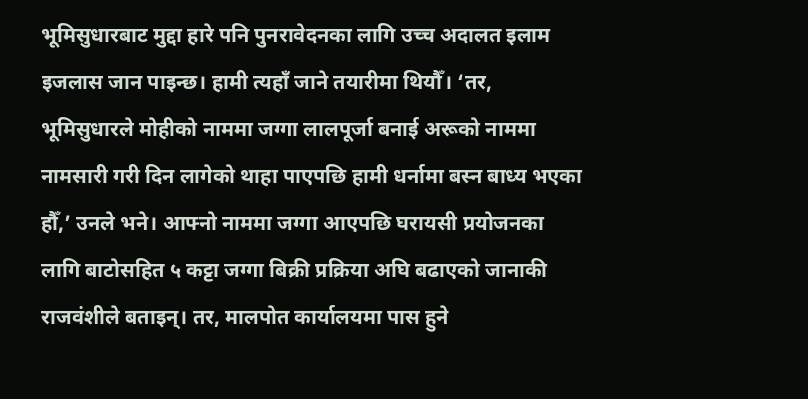भूमिसुधारबाट मुद्दा हारे पनि पुनरावेदनका लागि उच्च अदालत इलाम इजलास जान पाइन्छ। हामी त्यहाँ जाने तयारीमा थियौँ। ‘तर, भूमिसुधारले मोहीको नाममा जग्गा लालपूर्जा बनाई अरूको नाममा नामसारी गरी दिन लागेको थाहा पाएपछि हामी धर्नामा बस्न बाध्य भएका हौँ,’ उनले भने। आफ्नो नाममा जग्गा आएपछि घरायसी प्रयोजनका लागि बाटोसहित ५ कट्टा जग्गा बिक्री प्रक्रिया अघि बढाएको जानाकी राजवंशीले बताइन्। तर, मालपोत कार्यालयमा पास हुने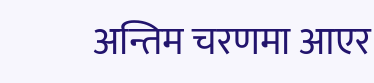अन्तिम चरणमा आएर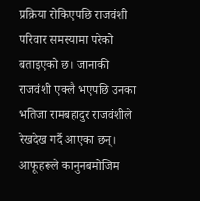प्रक्रिया रोकिएपछि राजवंशी परिवार समस्यामा परेको बताइएको छ। जानाकी राजवंशी एक्लै भएपछि उनका भतिजा रामबहादुर राजवंशीले रेखदेख गर्दै आएका छन्। आफूहरूले कानुनबमोजिम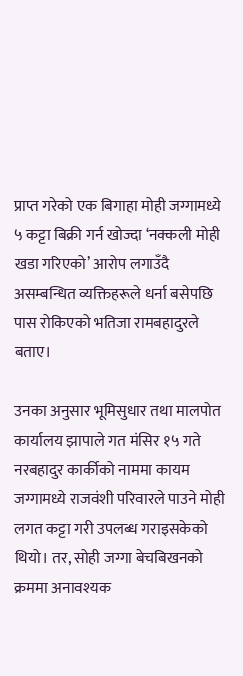प्राप्त गरेको एक बिगाहा मोही जग्गामध्ये ५ कट्टा बिक्री गर्न खोज्दा ‘नक्कली मोही खडा गरिएको’ आरोप लगाउँदै असम्बन्धित व्यक्तिहरूले धर्ना बसेपछि पास रोकिएको भतिजा रामबहादुरले बताए।

उनका अनुसार भूमिसुधार तथा मालपोत कार्यालय झापाले गत मंसिर १५ गते नरबहादुर कार्कीको नाममा कायम जग्गामध्ये राजवंशी परिवारले पाउने मोही लगत कट्टा गरी उपलब्ध गराइसकेको थियो। तर, सोही जग्गा बेचबिखनको क्रममा अनावश्यक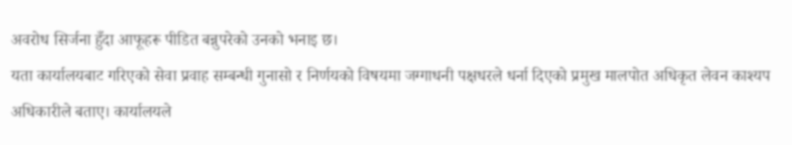अवरोध सिर्जना हुँदा आफूहरू पीडित बन्नुपरेको उनको भनाइ छ।
यता कार्यालयबाट गरिएको सेवा प्रवाह सम्बन्धी गुनासो र निर्णयको विषयमा जग्गाधनी पक्षधरले धर्ना दिएको प्रमुख मालपोत अधिकृत लेवन काश्यप अधिकारीले बताए। कार्यालयले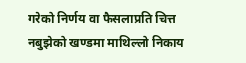गरेको निर्णय वा फैसलाप्रति चित्त नबुझेको खण्डमा माथिल्लो निकाय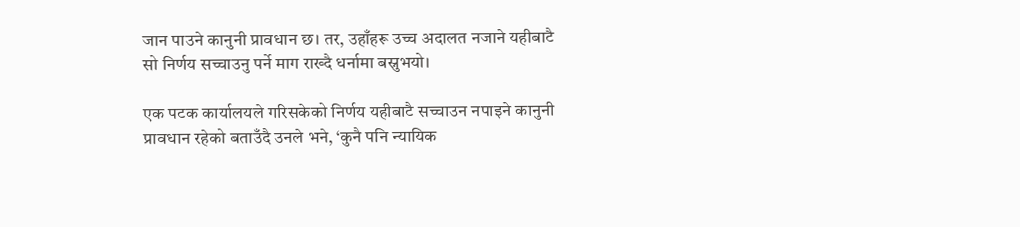जान पाउने कानुनी प्रावधान छ। तर, उहाँहरू उच्च अदालत नजाने यहीबाटै सो निर्णय सच्चाउनु पर्ने माग राख्दै धर्नामा बस्नुभयो।

एक पटक कार्यालयले गरिसकेको निर्णय यहीबाटै सच्चाउन नपाइने कानुनी प्रावधान रहेको बताउँदै उनले भने, ‘कुनै पनि न्यायिक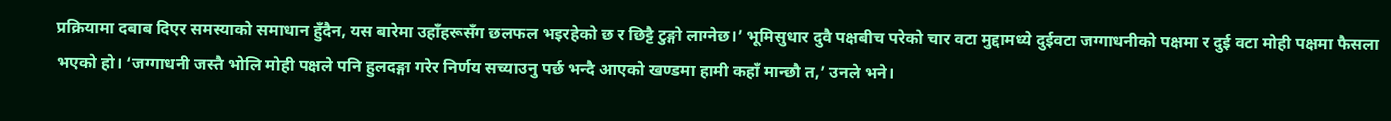प्रक्रियामा दबाब दिएर समस्याको समाधान हुँदैन, यस बारेमा उहाँहरूसँग छलफल भइरहेको छ र छिट्टै टुङ्गो लाग्नेछ।’ भूमिसुधार दुवै पक्षबीच परेको चार वटा मुद्दामध्ये दुईवटा जग्गाधनीको पक्षमा र दुई वटा मोही पक्षमा फैसला भएको हो। ‘जग्गाधनी जस्तै भोलि मोही पक्षले पनि हुलदङ्गा गरेर निर्णय सच्याउनु पर्छ भन्दै आएको खण्डमा हामी कहाँ मान्छौ त,’ उनले भने।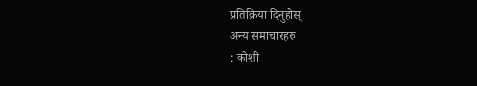प्रतिक्रिया दिनुहोस्
अन्य समाचारहरु
: कोशी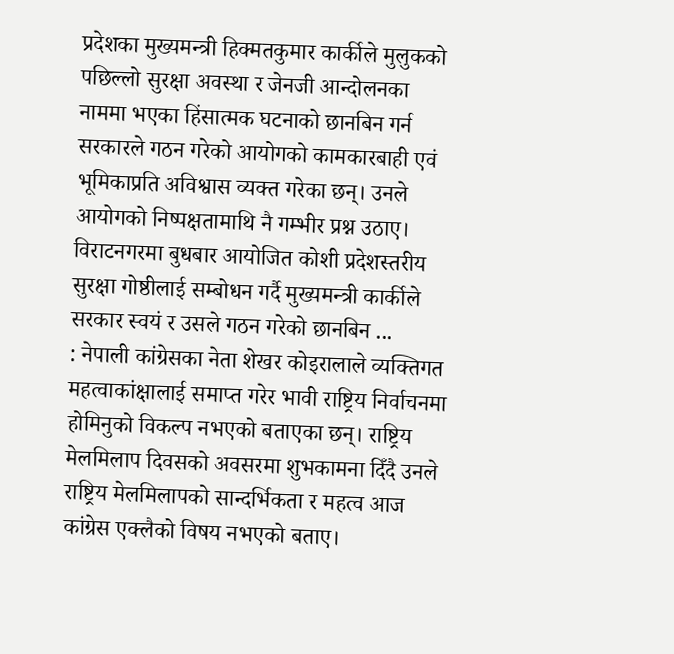प्रदेशका मुख्यमन्त्री हिक्मतकुमार कार्कीले मुलुकको पछिल्लो सुरक्षा अवस्था र जेनजी आन्दोलनका नाममा भएका हिंसात्मक घटनाको छानबिन गर्न सरकारले गठन गरेको आयोगको कामकारबाही एवं भूमिकाप्रति अविश्वास व्यक्त गरेका छन्। उनले आयोगको निष्पक्षतामाथि नै गम्भीर प्रश्न उठाए। विराटनगरमा बुधबार आयोजित कोशी प्रदेशस्तरीय सुरक्षा गोष्ठीलाई सम्बोधन गर्दै मुख्यमन्त्री कार्कीले सरकार स्वयं र उसले गठन गरेको छानबिन ...
: नेपाली कांग्रेसका नेता शेखर कोइरालाले व्यक्तिगत महत्वाकांक्षालाई समाप्त गरेर भावी राष्ट्रिय निर्वाचनमा होमिनुको विकल्प नभएको बताएका छन्। राष्ट्रिय मेलमिलाप दिवसको अवसरमा शुभकामना दिँदै उनले राष्ट्रिय मेलमिलापको सान्दर्भिकता र महत्व आज कांग्रेस एक्लैको विषय नभएको बताए।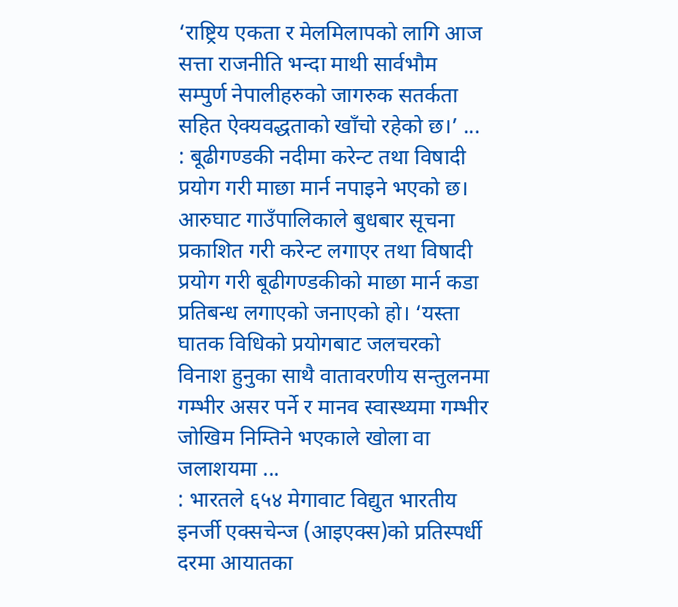‘राष्ट्रिय एकता र मेलमिलापको लागि आज सत्ता राजनीति भन्दा माथी सार्वभौम सम्पुर्ण नेपालीहरुको जागरुक सतर्कता सहित ऐक्यवद्धताको खाँचो रहेको छ।’ ...
: बूढीगण्डकी नदीमा करेन्ट तथा विषादी प्रयोग गरी माछा मार्न नपाइने भएको छ। आरुघाट गाउँपालिकाले बुधबार सूचना प्रकाशित गरी करेन्ट लगाएर तथा विषादी प्रयोग गरी बूढीगण्डकीको माछा मार्न कडा प्रतिबन्ध लगाएको जनाएको हो। ‘यस्ता घातक विधिको प्रयोगबाट जलचरको विनाश हुनुका साथै वातावरणीय सन्तुलनमा गम्भीर असर पर्ने र मानव स्वास्थ्यमा गम्भीर जोखिम निम्तिने भएकाले खोला वा जलाशयमा ...
: भारतले ६५४ मेगावाट विद्युत भारतीय इनर्जी एक्सचेन्ज (आइएक्स)को प्रतिस्पर्धी दरमा आयातका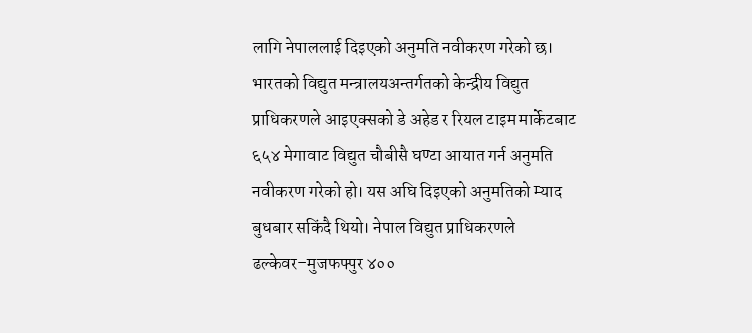लागि नेपाललाई दिइएको अनुमति नवीकरण गरेको छ। भारतको विद्युत मन्त्रालयअन्तर्गतको केन्द्रीय विद्युत प्राधिकरणले आइएक्सको डे अहेड र रियल टाइम मार्केटबाट ६५४ मेगावाट विद्युत चौबीसै घण्टा आयात गर्न अनुमति नवीकरण गरेको हो। यस अघि दिइएको अनुमतिको म्याद बुधबार सकिंदै थियो। नेपाल विद्युत प्राधिकरणले ढल्केवर–मुजफफ्पुर ४००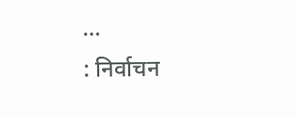...
: निर्वाचन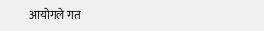आयोगले गत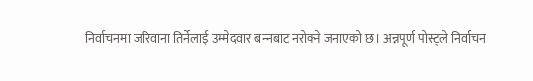निर्वाचनमा जरिवाना तिर्नेलाई उम्मेदवार बन्‍नबाट नरोक्ने जनाएको छ। अन्नपूर्ण पोस्ट्ले निर्वाचन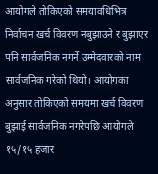आयोगले तोकिएको समयावधिभित्र निर्वाचन खर्च विवरण नबुझाउने र बुझाएर पनि सार्वजनिक नगर्ने उम्मेदवारको नाम सार्वजनिक गरेको थियो। आयोगका अनुसार तोकिएको समयमा खर्च विवरण बुझाई सार्वजनिक नगरेपछि आयोगले १५/१५ हजार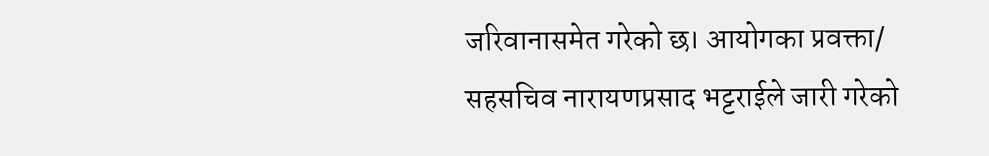जरिवानासमेत गरेको छ। आयोगका प्रवक्ता/ सहसचिव नारायणप्रसाद भट्टराईले जारी गरेको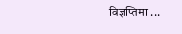विज्ञप्तिमा ...